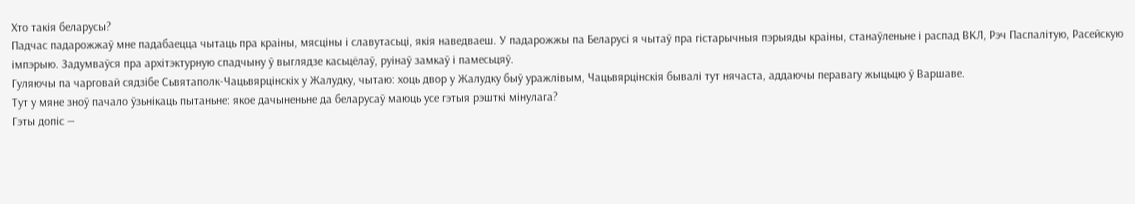Хто такія беларусы?
Падчас падарожжаў мне падабаецца чытаць пра краіны, мясціны і славутасьці, якія наведваеш. У падарожжы па Беларусі я чытаў пра гістарычныя пэрыяды краіны, станаўленьне і распад ВКЛ, Рэч Паспалітую, Расейскую імпэрыю. Задумваўся пра архітэктурную спадчыну ў выглядзе касьцёлаў, руінаў замкаў і памесьцяў.
Гуляючы па чарговай сядзібе Сьвятаполк-Чацьвярцінскіх у Жалудку, чытаю: хоць двор у Жалудку быў уражлівым, Чацьвярцінскія бывалі тут нячаста, аддаючы перавагу жыцьцю ў Варшаве.
Тут у мяне зноў пачало ўзьнікаць пытаньне: якое дачыненьне да беларусаў маюць усе гэтыя рэшткі мінулага?
Гэты допіс —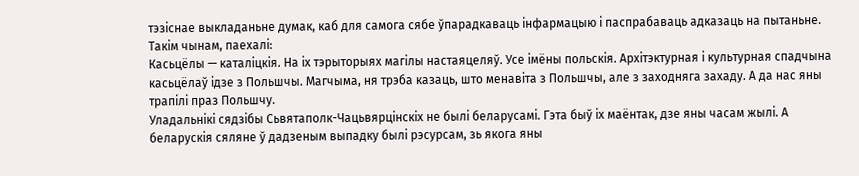тэзіснае выкладаньне думак, каб для самога сябе ўпарадкаваць інфармацыю і паспрабаваць адказаць на пытаньне.
Такім чынам, паехалі:
Касьцёлы — каталіцкія. На іх тэрыторыях магілы настаяцеляў. Усе імёны польскія. Архітэктурная і культурная спадчына касьцёлаў ідзе з Польшчы. Магчыма, ня трэба казаць, што менавіта з Польшчы, але з заходняга захаду. А да нас яны трапілі праз Польшчу.
Уладальнікі сядзібы Сьвятаполк-Чацьвярцінскіх не былі беларусамі. Гэта быў іх маёнтак, дзе яны часам жылі. А беларускія сяляне ў дадзеным выпадку былі рэсурсам, зь якога яны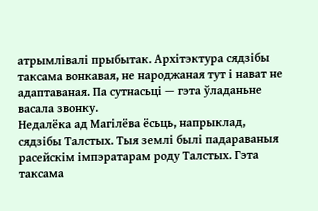атрымлівалі прыбытак. Архітэктура сядзібы таксама вонкавая, не народжаная тут і нават не адаптаваная. Па сутнасьці — гэта ўладаньне васала звонку.
Недалёка ад Магілёва ёсьць, напрыклад, сядзібы Талстых. Тыя землі былі падараваныя расейскім імпэратарам роду Талстых. Гэта таксама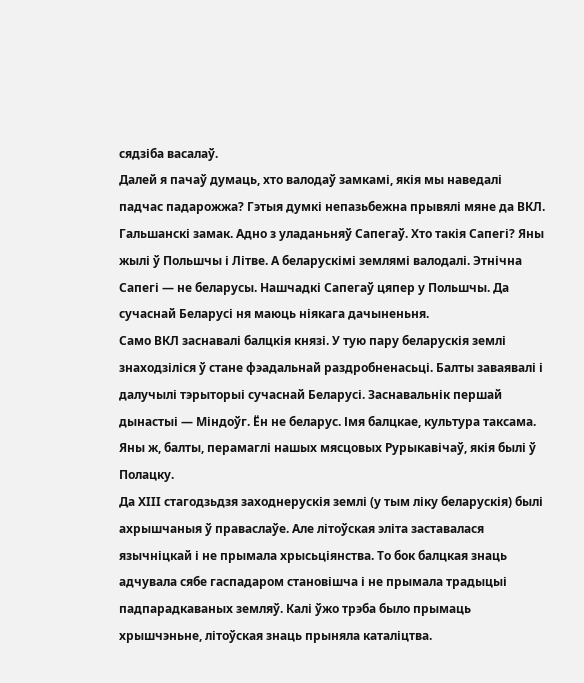сядзіба васалаў.
Далей я пачаў думаць, хто валодаў замкамі, якія мы наведалі падчас падарожжа? Гэтыя думкі непазьбежна прывялі мяне да ВКЛ.
Гальшанскі замак. Адно з уладаньняў Сапегаў. Хто такія Сапегі? Яны жылі ў Польшчы і Літве. А беларускімі землямі валодалі. Этнічна Сапегі — не беларусы. Нашчадкі Сапегаў цяпер у Польшчы. Да сучаснай Беларусі ня маюць ніякага дачыненьня.
Само ВКЛ заснавалі балцкія князі. У тую пару беларускія землі знаходзіліся ў стане фэадальнай раздробненасьці. Балты заваявалі і далучылі тэрыторыі сучаснай Беларусі. Заснавальнік першай дынастыі — Міндоўг. Ён не беларус. Імя балцкае, культура таксама. Яны ж, балты, перамаглі нашых мясцовых Рурыкавічаў, якія былі ў Полацку.
Да XIII стагодзьдзя заходнерускія землі (у тым ліку беларускія) былі ахрышчаныя ў праваслаўе. Але літоўская эліта заставалася язычніцкай і не прымала хрысьціянства. То бок балцкая знаць адчувала сябе гаспадаром становішча і не прымала традыцыі падпарадкаваных земляў. Калі ўжо трэба было прымаць хрышчэньне, літоўская знаць прыняла каталіцтва.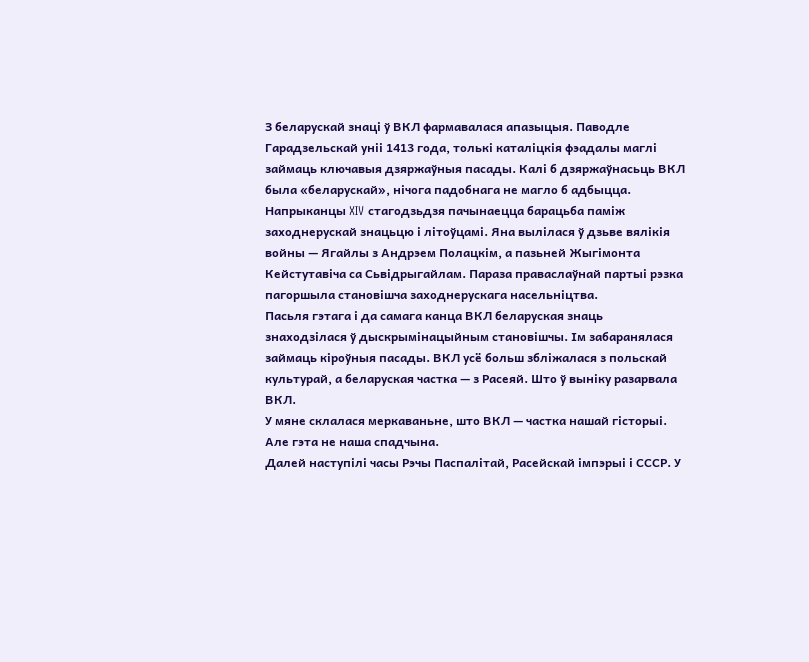З беларускай знаці ў ВКЛ фармавалася апазыцыя. Паводле Гарадзельскай уніі 1413 года, толькі каталіцкія фэадалы маглі займаць ключавыя дзяржаўныя пасады. Калі б дзяржаўнасьць ВКЛ была «беларускай», нічога падобнага не магло б адбыцца.
Напрыканцы XIV стагодзьдзя пачынаецца барацьба паміж заходнерускай знацьцю і літоўцамі. Яна вылілася ў дзьве вялікія войны — Ягайлы з Андрэем Полацкім, а пазьней Жыгімонта Кейстутавіча са Сьвідрыгайлам. Параза праваслаўнай партыі рэзка пагоршыла становішча заходнерускага насельніцтва.
Пасьля гэтага і да самага канца ВКЛ беларуская знаць знаходзілася ў дыскрымінацыйным становішчы. Ім забаранялася займаць кіроўныя пасады. ВКЛ усё больш збліжалася з польскай культурай, а беларуская частка — з Расеяй. Што ў выніку разарвала ВКЛ.
У мяне склалася меркаваньне, што ВКЛ — частка нашай гісторыі. Але гэта не наша спадчына.
Далей наступілі часы Рэчы Паспалітай, Расейскай імпэрыі і СССР. У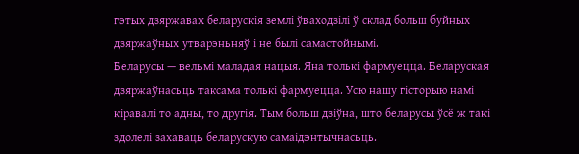гэтых дзяржавах беларускія землі ўваходзілі ў склад больш буйных дзяржаўных утварэньняў і не былі самастойнымі.
Беларусы — вельмі маладая нацыя. Яна толькі фармуецца. Беларуская дзяржаўнасьць таксама толькі фармуецца. Усю нашу гісторыю намі кіравалі то адны, то другія. Тым больш дзіўна, што беларусы ўсё ж такі здолелі захаваць беларускую самаідэнтычнасьць.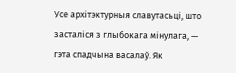Усе архітэктурныя славутасьці, што засталіся з глыбокага мінулага, — гэта спадчына васалаў. Як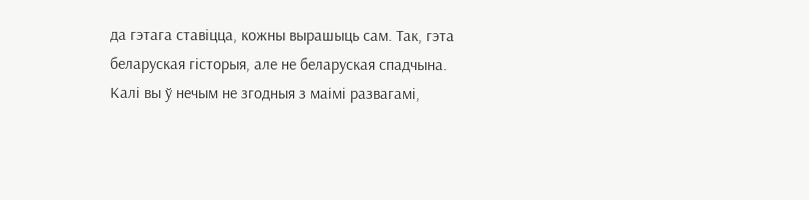да гэтага ставіцца, кожны вырашыць сам. Так, гэта беларуская гісторыя, але не беларуская спадчына.
Калі вы ў нечым не згодныя з маімі развагамі,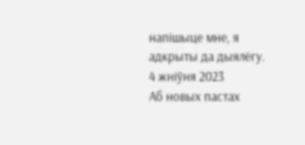напішыце мне, я адкрыты да дыялёгу.
4 жніўня 2023
Аб новых пастах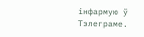інфармую ў Тэлеграме.